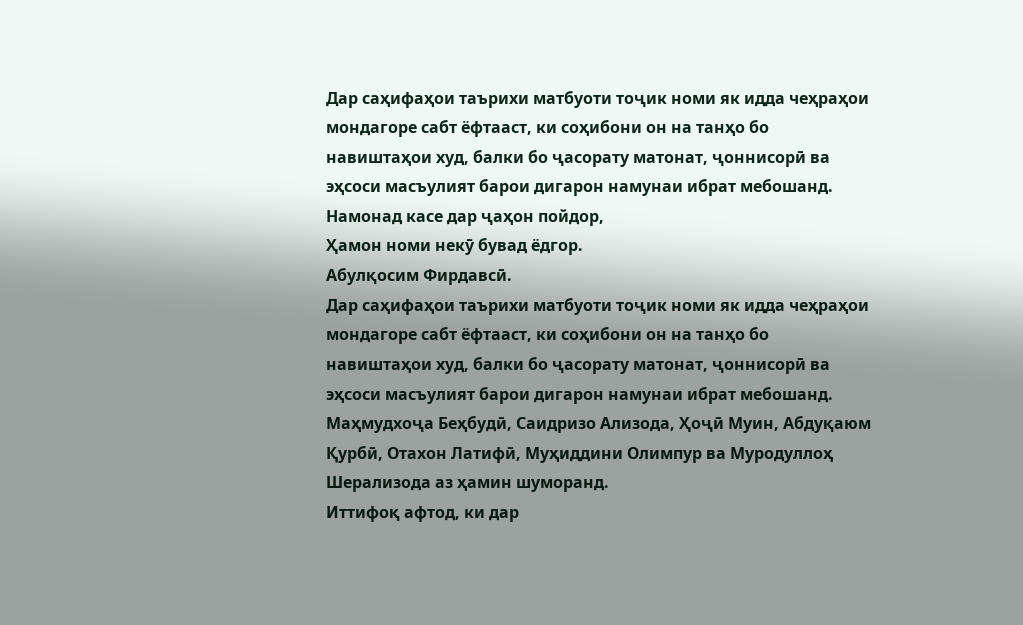Дар саҳифаҳои таърихи матбуоти тоҷик номи як идда чеҳраҳои мондагоре сабт ёфтааст, ки соҳибони он на танҳо бо навиштаҳои худ, балки бо ҷасорату матонат, ҷоннисорӣ ва эҳсоси масъулият барои дигарон намунаи ибрат мебошанд.
Намонад касе дар ҷаҳон пойдор,
Ҳамон номи некӯ бувад ёдгор.
Абулқосим Фирдавсӣ.
Дар саҳифаҳои таърихи матбуоти тоҷик номи як идда чеҳраҳои мондагоре сабт ёфтааст, ки соҳибони он на танҳо бо навиштаҳои худ, балки бо ҷасорату матонат, ҷоннисорӣ ва эҳсоси масъулият барои дигарон намунаи ибрат мебошанд. Маҳмудхоҷа Беҳбудӣ, Саидризо Ализода, Ҳоҷӣ Муин, Абдуқаюм Қурбӣ, Отахон Латифӣ, Муҳиддини Олимпур ва Муродуллоҳ Шерализода аз ҳамин шуморанд.
Иттифоқ афтод, ки дар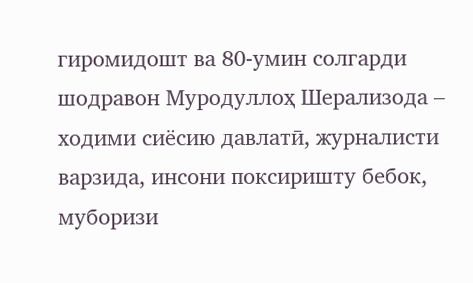гиромидошт ва 80-умин солгарди шодравон Муродуллоҳ Шерализода – ходими сиёсию давлатӣ, журналисти варзида, инсони поксиришту бебок, муборизи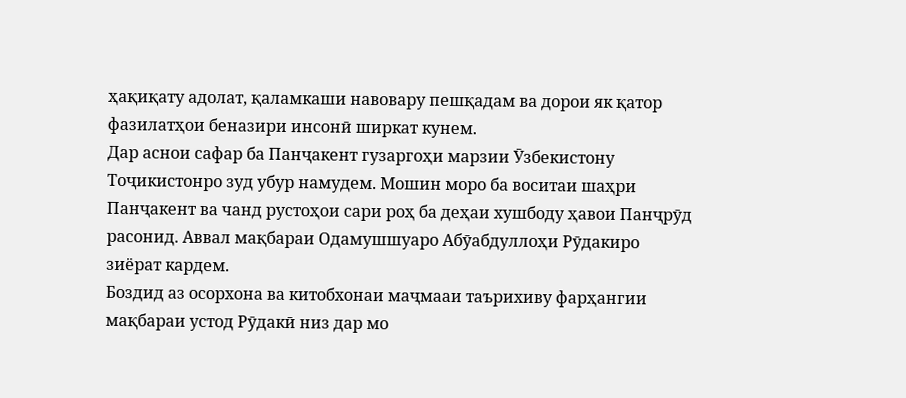ҳақиқату адолат, қаламкаши навовару пешқадам ва дорои як қатор фазилатҳои беназири инсонӣ ширкат кунем.
Дар аснои сафар ба Панҷакент гузаргоҳи марзии Ӯзбекистону Тоҷикистонро зуд убур намудем. Мошин моро ба воситаи шаҳри Панҷакент ва чанд рустоҳои сари роҳ ба деҳаи хушбоду ҳавои Панҷрӯд расонид. Аввал мақбараи Одамушшуаро Абӯабдуллоҳи Рӯдакиро зиёрат кардем.
Боздид аз осорхона ва китобхонаи маҷмааи таърихиву фарҳангии мақбараи устод Рӯдакӣ низ дар мо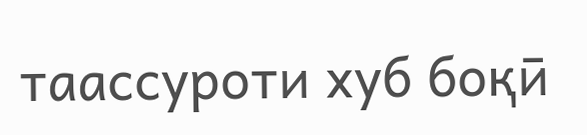таассуроти хуб боқӣ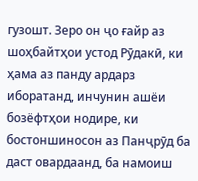гузошт. Зеро он ҷо ғайр аз шоҳбайтҳои устод Рӯдакӣ, ки ҳама аз панду ардарз иборатанд, инчунин ашёи бозёфтҳои нодире, ки бостоншиносон аз Панҷрӯд ба даст овардаанд, ба намоиш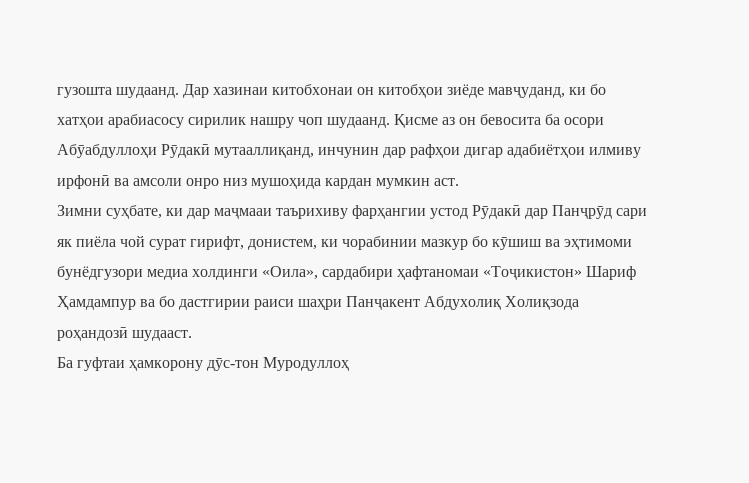гузошта шудаанд. Дар хазинаи китобхонаи он китобҳои зиёде мавҷуданд, ки бо хатҳои арабиасосу сирилик нашру чоп шудаанд. Қисме аз он бевосита ба осори Абӯабдуллоҳи Рӯдакӣ мутааллиқанд, инчунин дар рафҳои дигар адабиётҳои илмиву ирфонӣ ва амсоли онро низ мушоҳида кардан мумкин аст.
Зимни суҳбате, ки дар маҷмааи таърихиву фарҳангии устод Рӯдакӣ дар Панҷрӯд сари як пиёла чой сурат гирифт, донистем, ки чорабинии мазкур бо кӯшиш ва эҳтимоми бунёдгузори медиа холдинги «Оила», сардабири ҳафтаномаи «Тоҷикистон» Шариф Ҳамдампур ва бо дастгирии раиси шаҳри Панҷакент Абдухолиқ Холиқзода роҳандозӣ шудааст.
Ба гуфтаи ҳамкорону дӯс-тон Муродуллоҳ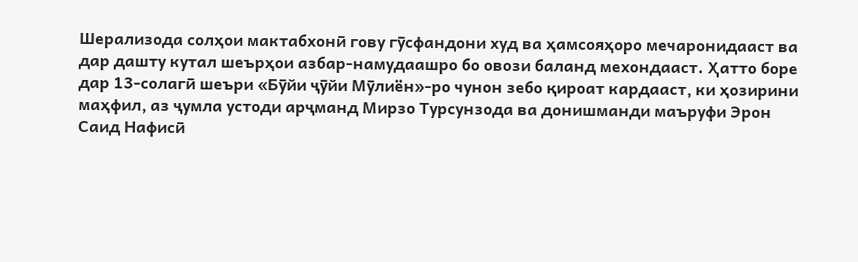Шерализода солҳои мактабхонӣ гову гӯсфандони худ ва ҳамсояҳоро мечаронидааст ва дар дашту кутал шеърҳои азбар-намудаашро бо овози баланд мехондааст. Ҳатто боре дар 13-солагӣ шеъри «Бӯйи ҷӯйи Мӯлиён»-ро чунон зебо қироат кардааст, ки ҳозирини маҳфил, аз ҷумла устоди арҷманд Мирзо Турсунзода ва донишманди маъруфи Эрон Саид Нафисӣ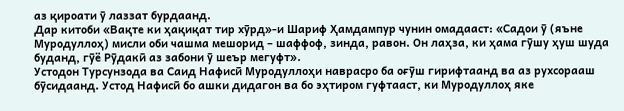аз қироати ӯ лаззат бурдаанд.
Дар китоби «Вақте ки ҳақиқат тир хӯрд»-и Шариф Ҳамдампур чунин омадааст: «Садои ӯ (яъне Муродуллоҳ) мисли оби чашма мешорид – шаффоф, зинда, равон. Он лаҳза, ки ҳама гӯшу ҳуш шуда буданд, гӯё Рӯдакӣ аз забони ӯ шеър мегуфт».
Устодон Турсунзода ва Саид Нафисӣ Муродуллоҳи наврасро ба оғӯш гирифтаанд ва аз рухсорааш бӯсидаанд. Устод Нафисӣ бо ашки дидагон ва бо эҳтиром гуфтааст, ки Муродуллоҳ яке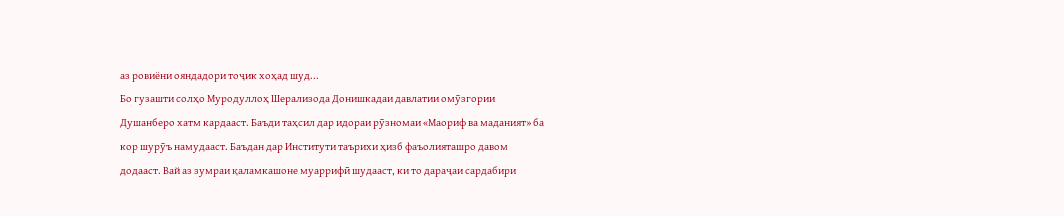аз ровиёни ояндадори тоҷик хоҳад шуд...
Бо гузашти солҳо Муродуллоҳ Шерализода Донишкадаи давлатии омӯзгории Душанберо хатм кардааст. Баъди таҳсил дар идораи рӯзномаи «Маориф ва маданият» ба кор шурӯъ намудааст. Баъдан дар Институти таърихи ҳизб фаъолияташро давом додааст. Вай аз зумраи қаламкашоне муаррифӣ шудааст, ки то дараҷаи сардабири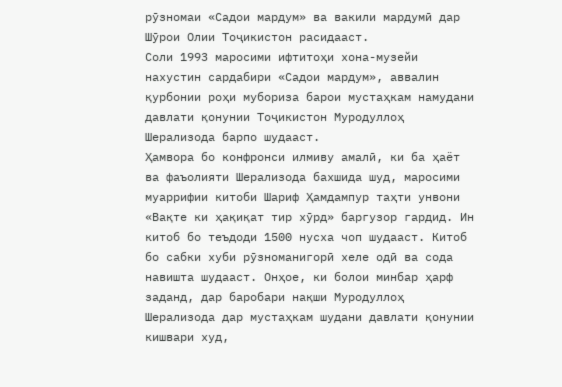рӯзномаи «Садои мардум» ва вакили мардумӣ дар Шӯрои Олии Тоҷикистон расидааст.
Соли 1993 маросими ифтитоҳи хона-музейи нахустин сардабири «Садои мардум», аввалин қурбонии роҳи мубориза барои мустаҳкам намудани давлати қонунии Тоҷикистон Муродуллоҳ Шерализода барпо шудааст.
Ҳамвора бо конфронси илмиву амалӣ, ки ба ҳаёт ва фаъолияти Шерализода бахшида шуд, маросими муаррифии китоби Шариф Ҳамдампур таҳти унвони «Вақте ки ҳақиқат тир хӯрд» баргузор гардид. Ин китоб бо теъдоди 1500 нусха чоп шудааст. Китоб бо сабки хуби рӯзноманигорӣ хеле одӣ ва сода навишта шудааст. Онҳое, ки болои минбар ҳарф заданд, дар баробари нақши Муродуллоҳ Шерализода дар мустаҳкам шудани давлати қонунии кишвари худ,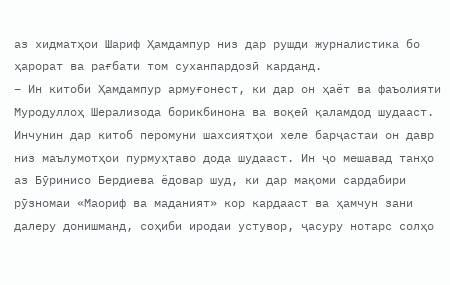аз хидматҳои Шариф Ҳамдампур низ дар рушди журналистика бо ҳарорат ва рағбати том суханпардозӣ карданд.
– Ин китоби Ҳамдампур армуғонест, ки дар он ҳаёт ва фаъолияти Муродуллоҳ Шерализода борикбинона ва воқеӣ қаламдод шудааст. Инчунин дар китоб перомуни шахсиятҳои хеле барҷастаи он давр низ маълумотҳои пурмуҳтаво дода шудааст. Ин ҷо мешавад танҳо аз Бӯринисо Бердиева ёдовар шуд, ки дар мақоми сардабири рӯзномаи «Маориф ва маданият» кор кардааст ва ҳамчун зани далеру донишманд, соҳиби иродаи устувор, ҷасуру нотарс солҳо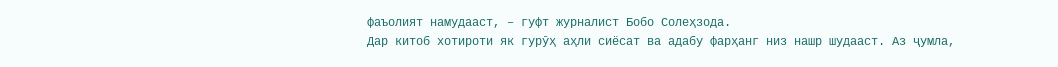фаъолият намудааст, – гуфт журналист Бобо Солеҳзода.
Дар китоб хотироти як гурӯҳ аҳли сиёсат ва адабу фарҳанг низ нашр шудааст. Аз ҷумла,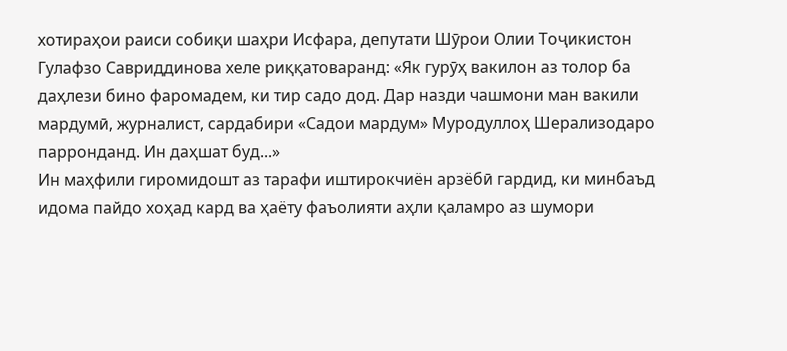хотираҳои раиси собиқи шаҳри Исфара, депутати Шӯрои Олии Тоҷикистон Гулафзо Савриддинова хеле риққатоваранд: «Як гурӯҳ вакилон аз толор ба даҳлези бино фаромадем, ки тир садо дод. Дар назди чашмони ман вакили мардумӣ, журналист, сардабири «Садои мардум» Муродуллоҳ Шерализодаро парронданд. Ин даҳшат буд...»
Ин маҳфили гиромидошт аз тарафи иштирокчиён арзёбӣ гардид, ки минбаъд идома пайдо хоҳад кард ва ҳаёту фаъолияти аҳли қаламро аз шумори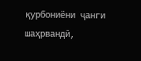қурбониёни ҷанги шаҳрвандӣ,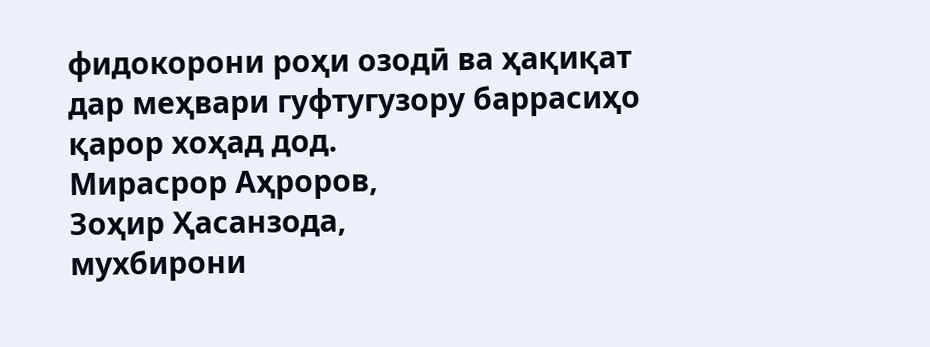фидокорони роҳи озодӣ ва ҳақиқат дар меҳвари гуфтугузору баррасиҳо қарор хоҳад дод.
Мирасрор Аҳроров,
Зоҳир Ҳасанзода,
мухбирони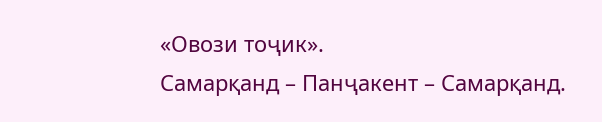«Овози тоҷик».
Самарқанд – Панҷакент – Самарқанд.